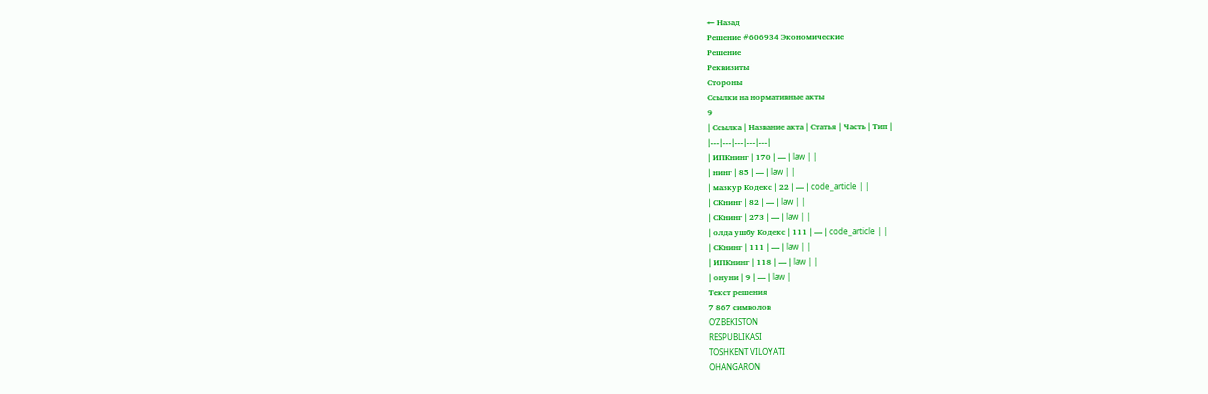← Назад
Решение #606934 Экономические
Решение
Реквизиты
Стороны
Ссылки на нормативные акты
9
| Ссылка | Название акта | Статья | Часть | Тип |
|---|---|---|---|---|
| ИПКнинг | 170 | — | law | |
| нинг | 85 | — | law | |
| мазкур Кодекс | 22 | — | code_article | |
| СКнинг | 82 | — | law | |
| СКнинг | 273 | — | law | |
| олда ушбу Кодекс | 111 | — | code_article | |
| СКнинг | 111 | — | law | |
| ИПКнинг | 118 | — | law | |
| онуни | 9 | — | law |
Текст решения
7 867 символов
O‘ZBEKISTON
RESPUBLIKASI
TOSHKENT VILOYATI
OHANGARON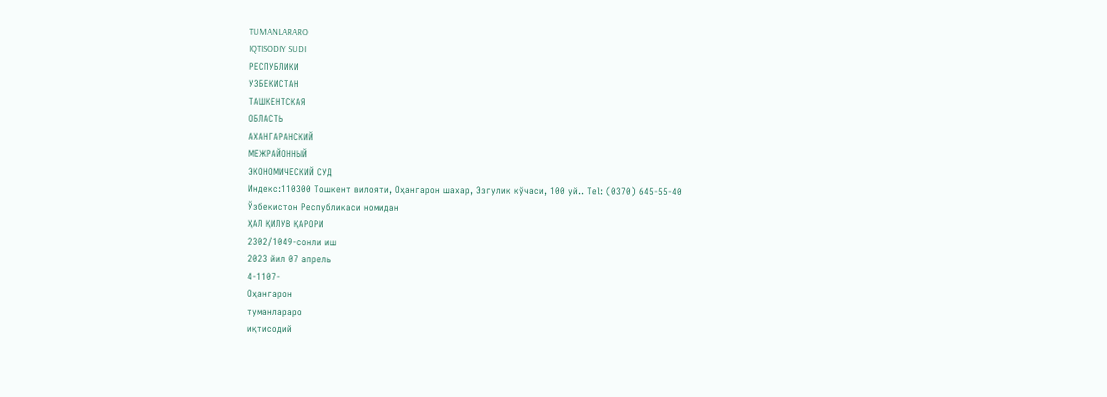TUMANLARARO
IQTISODIY SUDI
РЕСПУБЛИКИ
УЗБЕКИСТАН
ТАШКЕНТСКАЯ
ОБЛАСТЬ
АХАНГАРАНСКИЙ
МЕЖРАЙОННЫЙ
ЭКОНОМИЧЕСКИЙ СУД
Индекс:110300 Тошкент вилояти, Оҳангарон шахар, Эзгулик кўчаси, 100 уй.. Тel: (0370) 645-55-40
Ўзбекистон Республикаси номидан
ҲАЛ ҚИЛУВ ҚАРОРИ
2302/1049-сонли иш
2023 йил 07 апрель
4-1107-
Оҳангарон
туманлараро
иқтисодий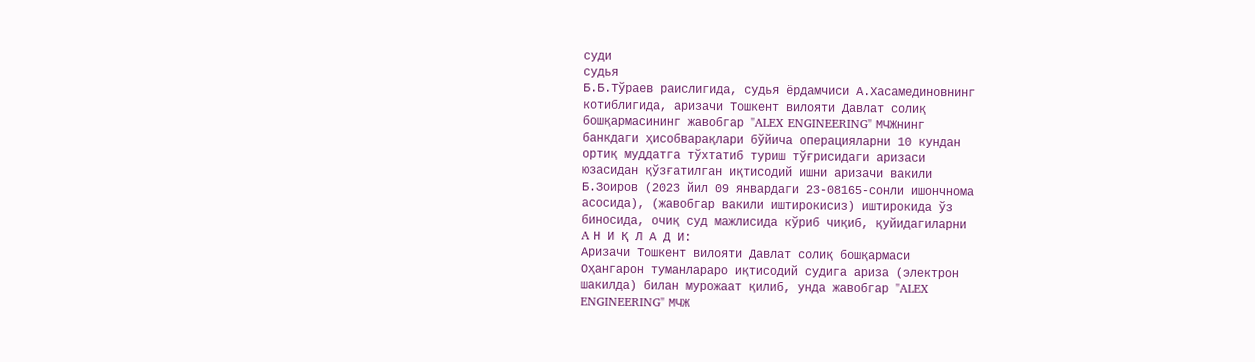суди
судья
Б.Б.Тўраев раислигида, судья ёрдамчиси А.Хасамединовнинг
котиблигида, аризачи Тошкент вилояти Давлат солиқ
бошқармасининг жавобгар "ALEX ENGINEERING" МЧЖнинг
банкдаги ҳисобварақлари бўйича операцияларни 10 кундан
ортиқ муддатга тўхтатиб туриш тўғрисидаги аризаси
юзасидан қўзғатилган иқтисодий ишни аризачи вакили
Б.Зоиров (2023 йил 09 январдаги 23-08165-сонли ишончнома
асосида), (жавобгар вакили иштирокисиз) иштирокида ўз
биносида, очиқ суд мажлисида кўриб чиқиб, қуйидагиларни
A Н И Қ Л А Д И:
Аризачи Тошкент вилояти Давлат солиқ бошқармаси
Оҳангарон туманлараро иқтисодий судига ариза (электрон
шакилда) билан мурожаат қилиб, унда жавобгар "ALEX
ENGINEERING" МЧЖ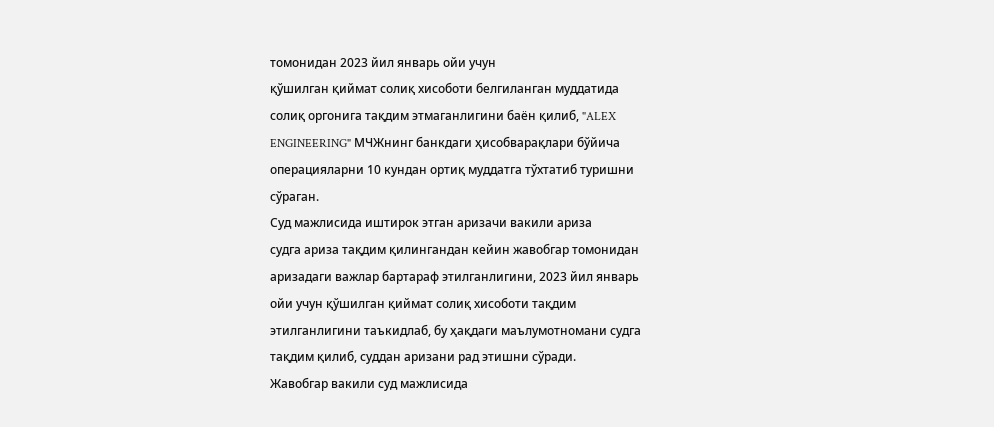томонидан 2023 йил январь ойи учун
қўшилган қиймат солиқ хисоботи белгиланган муддатида
солиқ оргонига тақдим этмаганлигини баён қилиб, "ALEX
ENGINEERING" МЧЖнинг банкдаги ҳисобварақлари бўйича
операцияларни 10 кундан ортиқ муддатга тўхтатиб туришни
сўраган.
Суд мажлисида иштирок этган аризачи вакили ариза
судга ариза тақдим қилингандан кейин жавобгар томонидан
аризадаги важлар бартараф этилганлигини, 2023 йил январь
ойи учун қўшилган қиймат солиқ хисоботи тақдим
этилганлигини таъкидлаб, бу ҳақдаги маълумотномани судга
тақдим қилиб, суддан аризани рад этишни сўради.
Жавобгар вакили суд мажлисида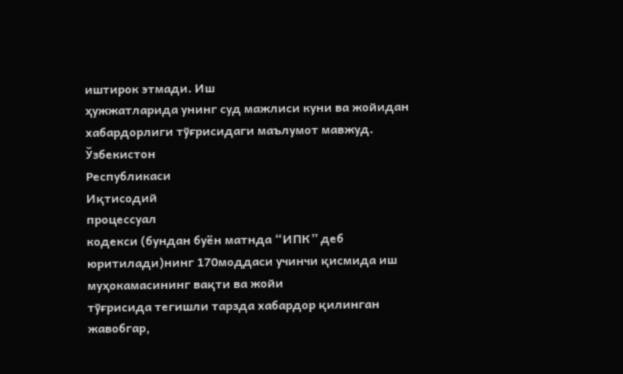иштирок этмади. Иш
ҳужжатларида унинг суд мажлиси куни ва жойидан
хабардорлиги тўғрисидаги маълумот мавжуд.
Ўзбекистон
Республикаси
Иқтисодий
процессуал
кодекси (бундан буён матнда “ИПК” деб юритилади)нинг 170моддаси учинчи қисмида иш муҳокамасининг вақти ва жойи
тўғрисида тегишли тарзда хабардор қилинган жавобгар,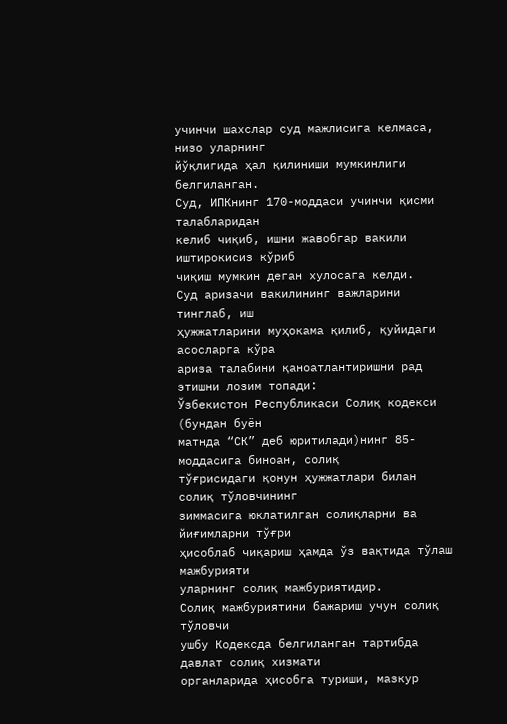учинчи шахслар суд мажлисига келмаса, низо уларнинг
йўқлигида ҳал қилиниши мумкинлиги белгиланган.
Суд, ИПКнинг 170-моддаси учинчи қисми талабларидан
келиб чиқиб, ишни жавобгар вакили иштирокисиз кўриб
чиқиш мумкин деган хулосага келди.
Суд аризачи вакилининг важларини тинглаб, иш
ҳужжатларини муҳокама қилиб, қуйидаги асосларга кўра
ариза талабини қаноатлантиришни рад этишни лозим топади:
Ўзбекистон Республикаси Солиқ кодекси (бундан буён
матнда “СК” деб юритилади)нинг 85-моддасига биноан, солиқ
тўғрисидаги қонун ҳужжатлари билан солиқ тўловчининг
зиммасига юклатилган солиқларни ва йиғимларни тўғри
ҳисоблаб чиқариш ҳамда ўз вақтида тўлаш мажбурияти
уларнинг солиқ мажбуриятидир.
Солиқ мажбуриятини бажариш учун солиқ тўловчи
ушбу Кодексда белгиланган тартибда давлат солиқ хизмати
органларида ҳисобга туриши, мазкур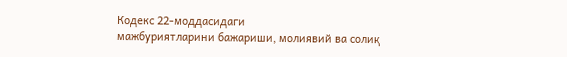Кодекс 22-моддасидаги
мажбуриятларини бажариши, молиявий ва солиқ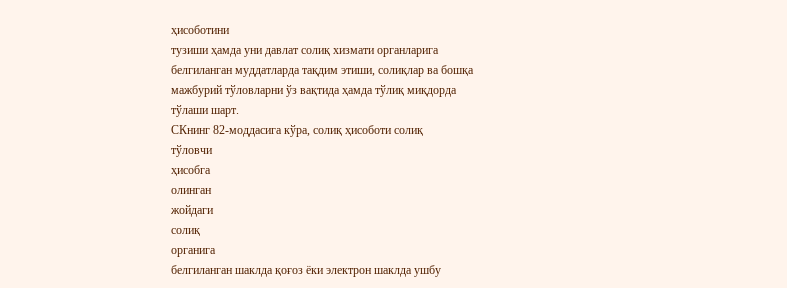ҳисоботини
тузиши ҳамда уни давлат солиқ хизмати органларига
белгиланган муддатларда тақдим этиши, солиқлар ва бошқа
мажбурий тўловларни ўз вақтида ҳамда тўлиқ миқдорда
тўлаши шарт.
СКнинг 82-моддасига кўра, солиқ ҳисоботи солиқ
тўловчи
ҳисобга
олинган
жойдаги
солиқ
органига
белгиланган шаклда қоғоз ёки электрон шаклда ушбу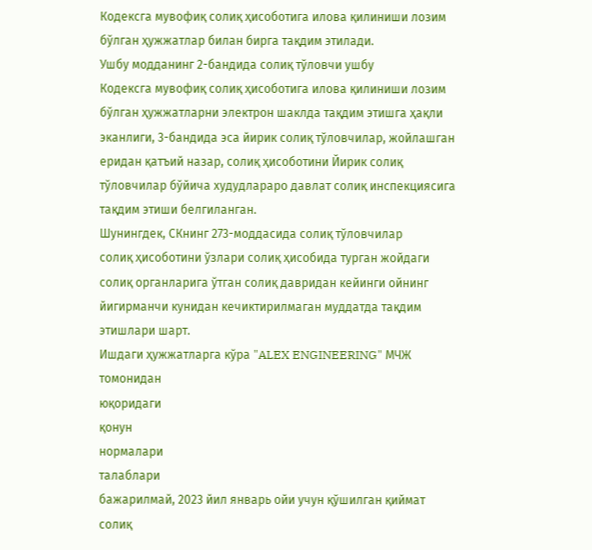Кодексга мувофиқ солиқ ҳисоботига илова қилиниши лозим
бўлган ҳужжатлар билан бирга тақдим этилади.
Ушбу модданинг 2-бандида солиқ тўловчи ушбу
Кодексга мувофиқ солиқ ҳисоботига илова қилиниши лозим
бўлган ҳужжатларни электрон шаклда тақдим этишга ҳақли
эканлиги, 3-бандида эса йирик солиқ тўловчилар, жойлашган
еридан қатъий назар, солиқ ҳисоботини Йирик солиқ
тўловчилар бўйича худудлараро давлат солиқ инспекциясига
тақдим этиши белгиланган.
Шунингдек, СКнинг 273-моддасида солиқ тўловчилар
солиқ ҳисоботини ўзлари солиқ ҳисобида турган жойдаги
солиқ органларига ўтган солиқ давридан кейинги ойнинг
йигирманчи кунидан кечиктирилмаган муддатда тақдим
этишлари шарт.
Ишдаги ҳужжатларга кўра "ALEX ENGINEERING" МЧЖ
томонидан
юқоридаги
қонун
нормалари
талаблари
бажарилмай, 2023 йил январь ойи учун қўшилган қиймат
солиқ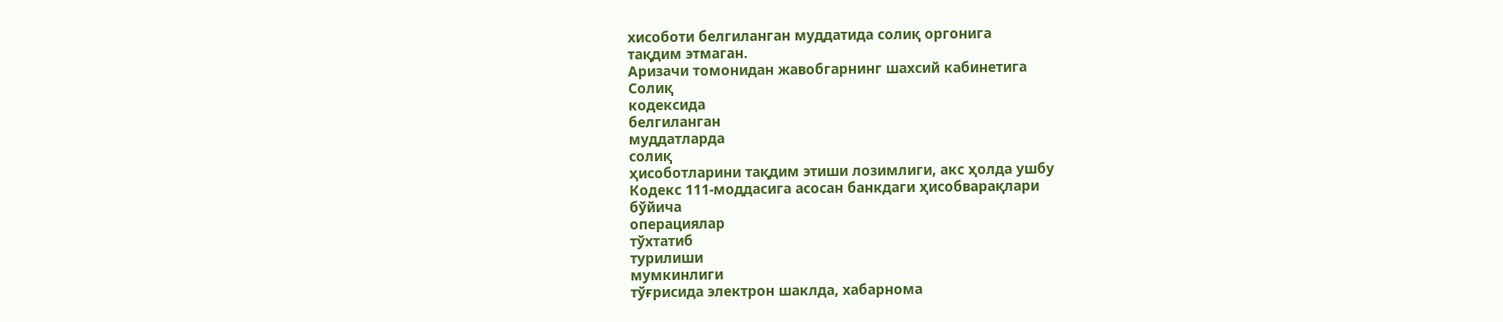хисоботи белгиланган муддатида солиқ оргонига
тақдим этмаган.
Аризачи томонидан жавобгарнинг шахсий кабинетига
Солиқ
кодексида
белгиланган
муддатларда
солиқ
ҳисоботларини тақдим этиши лозимлиги, акс ҳолда ушбу
Кодекс 111-моддасига асосан банкдаги ҳисобварақлари
бўйича
операциялар
тўхтатиб
турилиши
мумкинлиги
тўғрисида электрон шаклда, хабарнома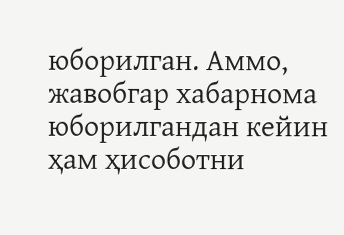юборилган. Аммо,
жавобгар хабарнома юборилгандан кейин ҳам ҳисоботни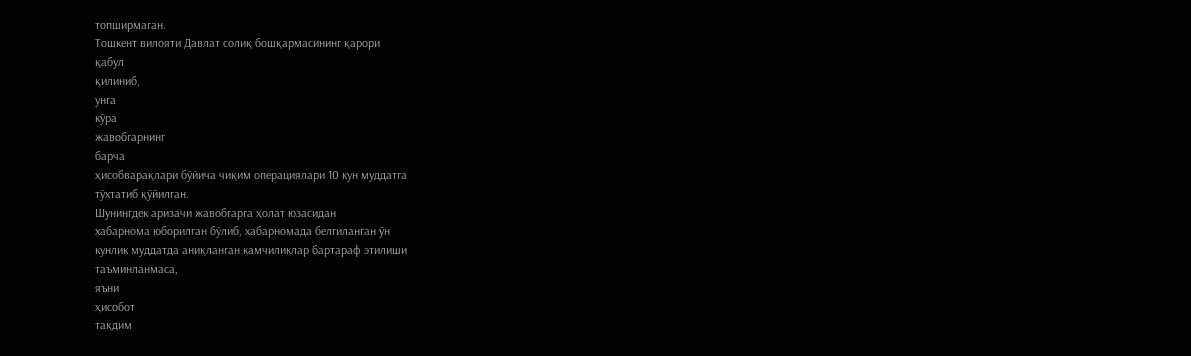топширмаган.
Тошкент вилояти Давлат солиқ бошқармасининг қарори
қабул
қилиниб,
унга
кўра
жавобгарнинг
барча
ҳисобварақлари бўйича чиқим операциялари 10 кун муддатга
тўхтатиб қўйилган.
Шунингдек аризачи жавобгарга ҳолат юзасидан
хабарнома юборилган бўлиб, хабарномада белгиланган ўн
кунлик муддатда аниқланган камчиликлар бартараф этилиши
таъминланмаса,
яъни
ҳисобот
тақдим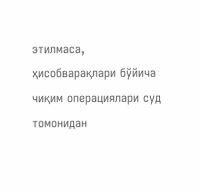этилмаса,
ҳисобварақлари бўйича чиқим операциялари суд томонидан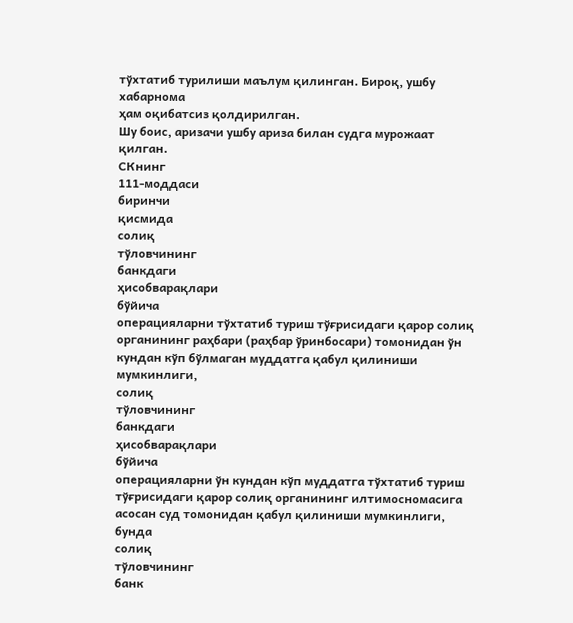тўхтатиб турилиши маълум қилинган. Бироқ, ушбу хабарнома
ҳам оқибатсиз қолдирилган.
Шу боис, аризачи ушбу ариза билан судга мурожаат
қилган.
СКнинг
111-моддаси
биринчи
қисмида
солиқ
тўловчининг
банкдаги
ҳисобварақлари
бўйича
операцияларни тўхтатиб туриш тўғрисидаги қарор солиқ
органининг раҳбари (раҳбар ўринбосари) томонидан ўн
кундан кўп бўлмаган муддатга қабул қилиниши мумкинлиги,
солиқ
тўловчининг
банкдаги
ҳисобварақлари
бўйича
операцияларни ўн кундан кўп муддатга тўхтатиб туриш
тўғрисидаги қарор солиқ органининг илтимосномасига
асосан суд томонидан қабул қилиниши мумкинлиги, бунда
солиқ
тўловчининг
банк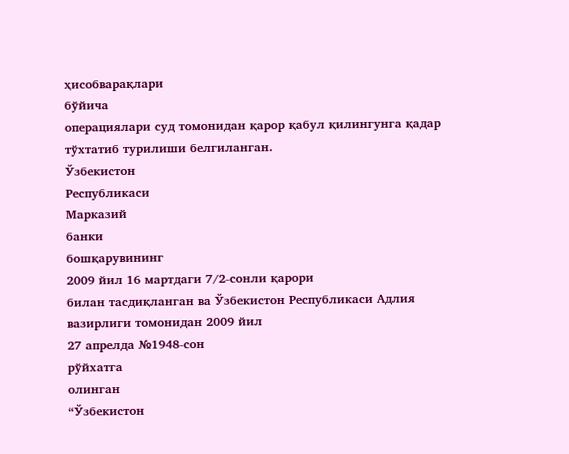ҳисобварақлари
бўйича
операциялари суд томонидан қарор қабул қилингунга қадар
тўхтатиб турилиши белгиланган.
Ўзбекистон
Республикаси
Марказий
банки
бошқарувининг
2009 йил 16 мартдаги 7/2-сонли қарори
билан тасдиқланган ва Ўзбекистон Республикаси Адлия
вазирлиги томонидан 2009 йил
27 апрелда №1948-сон
рўйхатга
олинган
“Ўзбекистон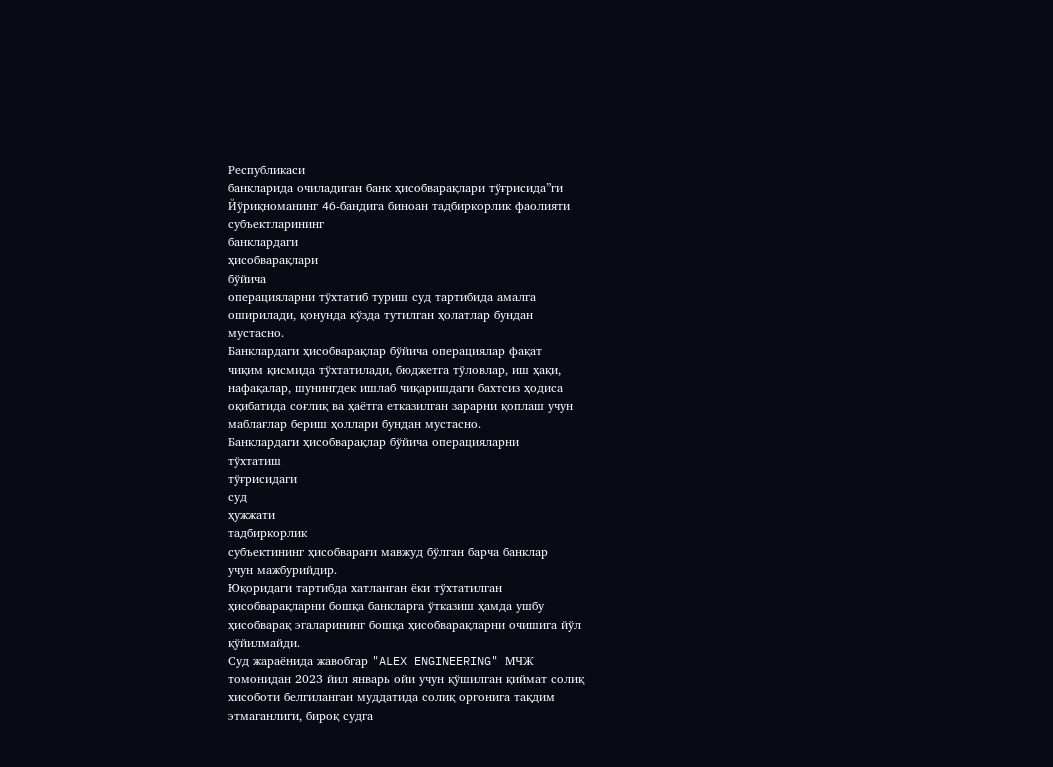Республикаси
банкларида очиладиган банк ҳисобварақлари тўғрисида”ги
Йўриқноманинг 46-бандига биноан тадбиркорлик фаолияти
субъектларининг
банклардаги
ҳисобварақлари
бўйича
операцияларни тўхтатиб туриш суд тартибида амалга
оширилади, қонунда кўзда тутилган ҳолатлар бундан
мустасно.
Банклардаги ҳисобварақлар бўйича операциялар фақат
чиқим қисмида тўхтатилади, бюджетга тўловлар, иш ҳақи,
нафақалар, шунингдек ишлаб чиқаришдаги бахтсиз ҳодиса
оқибатида соғлиқ ва ҳаётга етказилган зарарни қоплаш учун
маблағлар бериш ҳоллари бундан мустасно.
Банклардаги ҳисобварақлар бўйича операцияларни
тўхтатиш
тўғрисидаги
суд
ҳужжати
тадбиркорлик
субъектининг ҳисобварағи мавжуд бўлган барча банклар
учун мажбурийдир.
Юқоридаги тартибда хатланган ёки тўхтатилган
ҳисобварақларни бошқа банкларга ўтказиш ҳамда ушбу
ҳисобварақ эгаларининг бошқа ҳисобварақларни очишига йўл
қўйилмайди.
Суд жараёнида жавобгар "ALEX ENGINEERING" МЧЖ
томонидан 2023 йил январь ойи учун қўшилган қиймат солиқ
хисоботи белгиланган муддатида солиқ оргонига тақдим
этмаганлиги, бироқ судга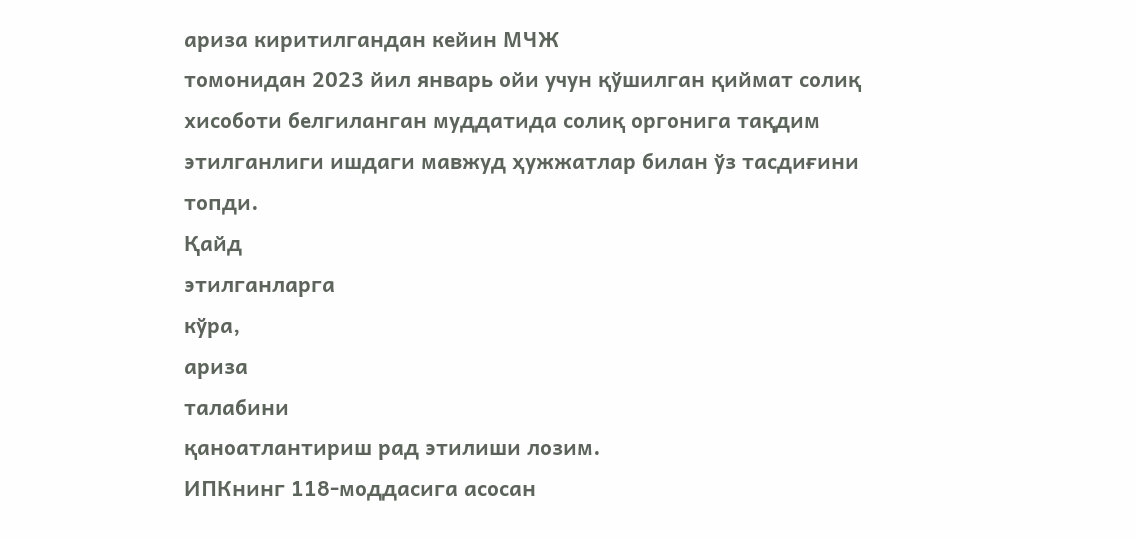ариза киритилгандан кейин МЧЖ
томонидан 2023 йил январь ойи учун қўшилган қиймат солиқ
хисоботи белгиланган муддатида солиқ оргонига тақдим
этилганлиги ишдаги мавжуд ҳужжатлар билан ўз тасдиғини
топди.
Қайд
этилганларга
кўра,
ариза
талабини
қаноатлантириш рад этилиши лозим.
ИПКнинг 118-моддасига асосан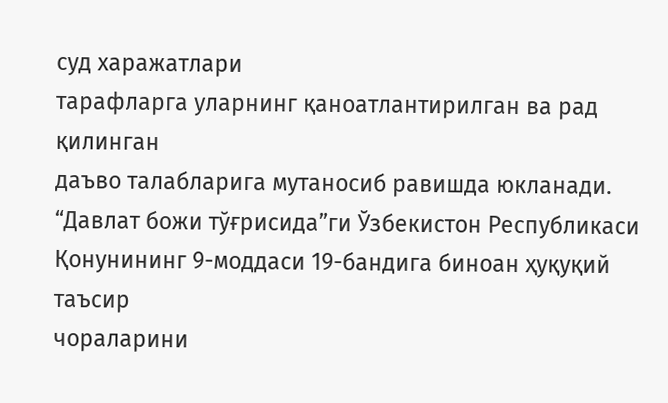суд харажатлари
тарафларга уларнинг қаноатлантирилган ва рад қилинган
даъво талабларига мутаносиб равишда юкланади.
“Давлат божи тўғрисида”ги Ўзбекистон Республикаси
Қонунининг 9-моддаси 19-бандига биноан ҳуқуқий таъсир
чораларини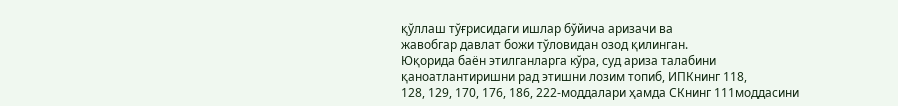қўллаш тўғрисидаги ишлар бўйича аризачи ва
жавобгар давлат божи тўловидан озод қилинган.
Юқорида баён этилганларга кўра, суд ариза талабини
қаноатлантиришни рад этишни лозим топиб, ИПКнинг 118,
128, 129, 170, 176, 186, 222-моддалари ҳамда СКнинг 111моддасини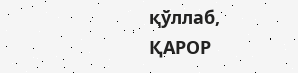қўллаб,
ҚАРОР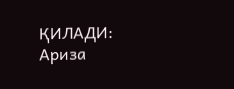ҚИЛАДИ:
Ариза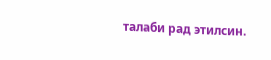талаби рад этилсин.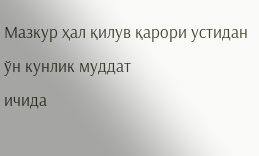Мазкур ҳал қилув қарори устидан ўн кунлик муддат
ичида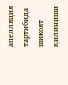апелляция тартибида шикоят қилиниши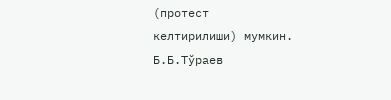(протест
келтирилиши) мумкин.
Б.Б.Тўраев